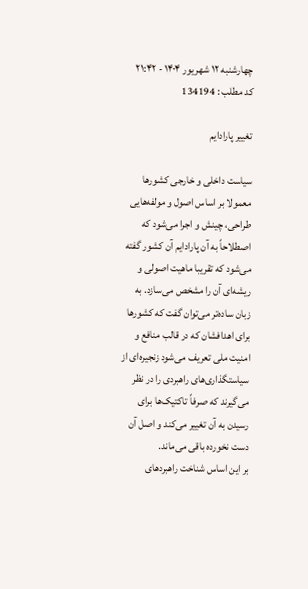چهارشنبه ۱۲ شهريور ۱۴۰۴ - ۲۱:۴۲
کد مطلب : 134194

تغییر پارادایم

سیاست داخلی و خارجی کشورها معمولا بر اساس اصول و مولفه‌هایی طراحی، چینش و اجرا می‌شود که اصطلاحاً به آن پارادایم آن کشور گفته می‌شود که تقریبا ماهیت اصولی و ریشه‌ای آن را مشخص می‌سازد. به زبان ساده‌تر‌ می‌توان گفت که کشورها برای اهدافشان که در قالب منافع و امنیت ملی تعریف می‌شود زنجیره‌ای از سیاستگذاری‌های راهبردی را در نظر می‌گیرند که صرفاً تاکتیک‌ها برای رسیدن به آن تغییر می‌کند و اصل آن دست نخورده باقی می‌ماند.
بر این اساس شناخت راهبردهای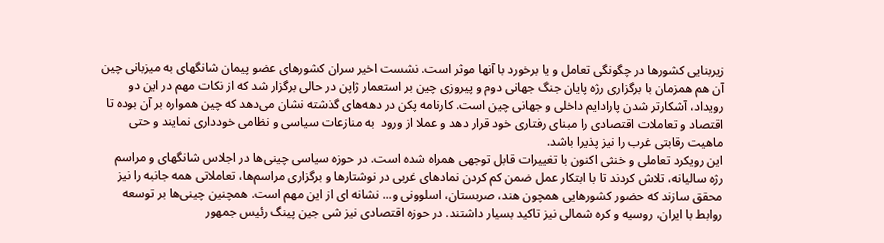زیربنایی کشورها در چگونگی تعامل و یا برخورد با آنها موثر است. نشست اخیر سران کشورهای عضو پیمان شانگهای به میزبانی چین آن هم همزمان با برگزاری رژه پایان جنگ جهانی دوم و پیروزی چین بر استعمار ژاپن در حالی برگزار شد که از نکات مهم در این دو رویداد، آشکارتر شدن پارادایم داخلی و جهانی چین است. کارنامه پکن در دهه‌های گذشته نشان می‌دهد که چین همواره بر آن بوده تا اقتصاد و تعاملات اقتصادی را مبنای رفتاری خود قرار دهد و عملا از ورود  به منازعات سیاسی و نظامی خودداری نمایند و حتی ماهیت رقابتی غرب را نیز پذیرا باشد.
این رویکرد تعاملی و خنثی اکنون با تغییرات قابل توجهی همراه شده است. در حوزه سیاسی چینی‌ها در اجلاس شانگهای و مراسم رژه سالیانه، تلاش کردند تا با ابتکار عمل ضمن کم کردن نمادهای غربی در نوشتارها و برگزاری مراسم‌ها، تعاملاتی همه جانبه را نیز محقق سازند که حضور کشورهایی همچون هند، صربستان، اسلوونی و... نشانه‌ ای از این مهم است. همچنین چینی‌ها بر توسعه روابط با ایران، روسیه و کره شمالی نیز تاکید بسیار داشتند. در حوزه اقتصادی نیز شی جین پینگ رئیس جمهور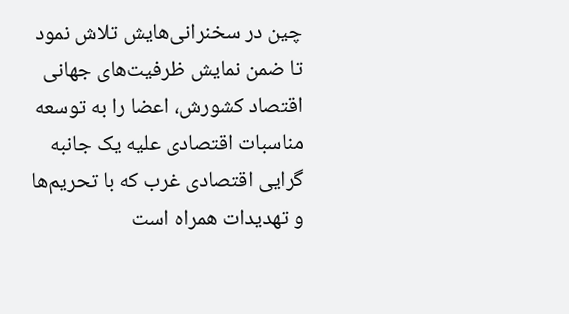چین در سخنرانی‌هایش تلاش نمود تا ضمن نمایش ظرفیت‌های جهانی اقتصاد کشورش، اعضا را به توسعه مناسبات اقتصادی علیه یک جانبه گرایی اقتصادی غرب که با تحریم‌ها و تهدیدات همراه است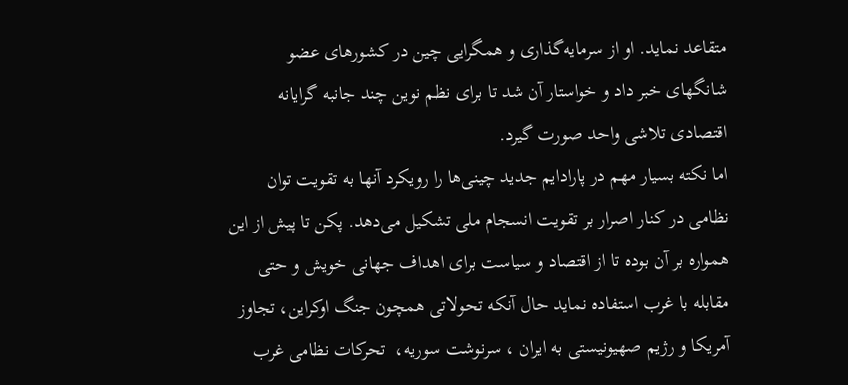متقاعد نماید. او از سرمایه‌گذاری و همگرایی چین در کشورهای عضو شانگهای خبر داد و خواستار آن شد تا برای نظم نوین چند جانبه گرایانه اقتصادی تلاشی واحد صورت گیرد.
اما نکته بسیار مهم در پارادایم جدید چینی‌ها را رویکرد آنها به تقویت توان نظامی در کنار اصرار بر تقویت انسجام ملی تشکیل می‌دهد. پکن تا پیش از این همواره بر آن بوده تا از اقتصاد و سیاست برای اهداف جهانی خویش و حتی مقابله با غرب استفاده نماید حال آنکه تحولاتی همچون جنگ اوکراین، تجاوز آمریکا و رژیم صهیونیستی به ایران ، سرنوشت سوریه،  تحرکات نظامی غرب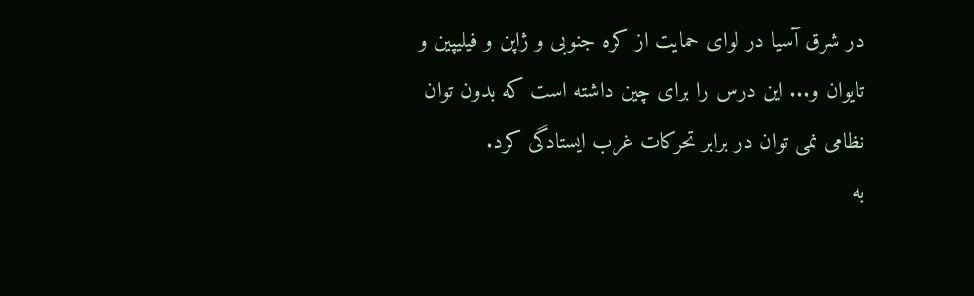در شرق آسیا در لوای حمایت از کره جنوبی و ژاپن و فیلیپین و تایوان و... این درس را برای چین داشته است که بدون توان نظامی نمی توان در برابر تحرکات غرب ایستادگی کرد.
به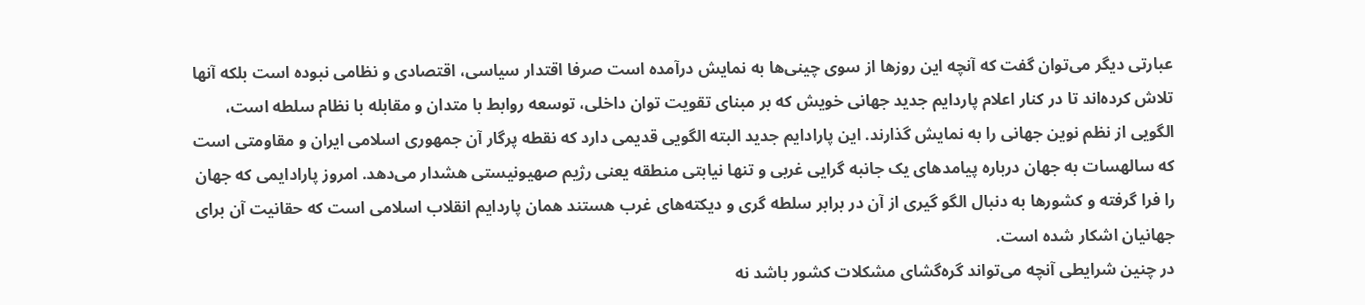عبارتی دیگر می‌توان گفت که آنچه این روزها از سوی چینی‌ها به نمایش درآمده است صرفا اقتدار سیاسی، اقتصادی و نظامی نبوده است بلکه آنها تلاش کرده‌اند تا در کنار اعلام پاردایم جدید جهانی خویش که بر مبنای تقویت توان داخلی، توسعه روابط با متدان و مقابله با نظام سلطه است، الگویی از نظم نوین جهانی را به نمایش گذارند. این پارادایم جدید البته الگویی قدیمی دارد که نقطه پرگار آن جمهوری اسلامی ایران و مقاومتی است که سالهسات به جهان درباره پیامدهای یک جانبه گرایی غربی و تنها نیابتی منطقه یعنی رژیم صهیونیستی هشدار می‌دهد. امروز پارادایمی که جهان را فرا گرفته و کشورها به دنبال الگو گیری از آن در برابر سلطه گری و دیکته‌های غرب هستند همان پاردایم انقلاب اسلامی است که حقانیت آن برای جهانیان اشکار شده است.
در چنین شرایطی آنچه می‌تواند گره‌گشای مشکلات کشور باشد نه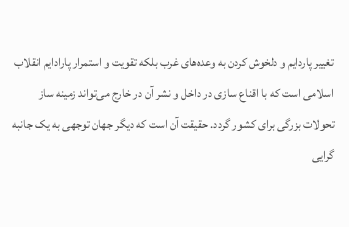تغییر پاردایم و دلخوش کردن به وعده‌های غرب بلکه تقویت و استمرار پارادایم انقلاب اسلامی است که با اقناع سازی در داخل و نشر آن در خارج می‌تواند زمینه ساز تحولات بزرگی برای کشور گردد. حقیقت آن است که دیگر جهان توجهی به یک جانبه گرایی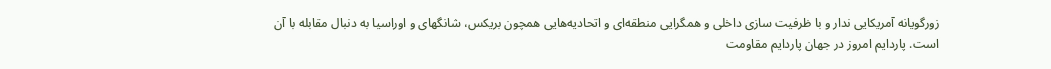زورگویانه آمریکایی ندار و با ظرفیت سازی داخلی و همگرایی منطقه‌ای و اتحادیه‌هایی همچون بریکس، شانگهای و اوراسیا به دنبال مقابله با آن است. پاردایم امروز در جهان پاردایم مقاومت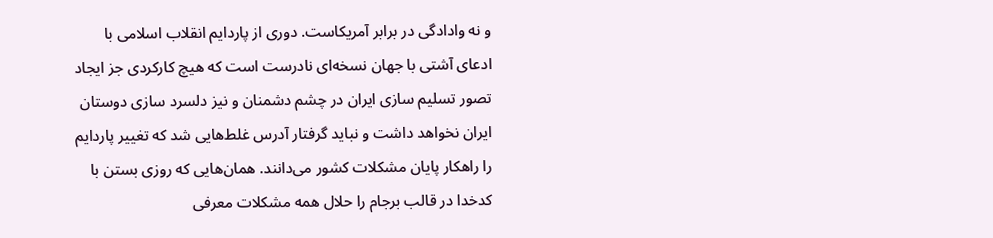و نه وادادگی در برابر آمریکاست. دوری از پاردایم انقلاب اسلامی با ادعای آشتی با جهان نسخه‌ای نادرست است که هیچ کارکردی جز ایجاد تصور تسلیم سازی ایران در چشم دشمنان و نیز دلسرد سازی دوستان ایران نخواهد داشت و نباید گرفتار آدرس غلط‌هایی شد که تغییر پاردایم را راهکار پایان مشکلات کشور می‌دانند. همان‌هایی که روزی بستن با کدخدا در قالب برجام را حلال همه مشکلات معرفی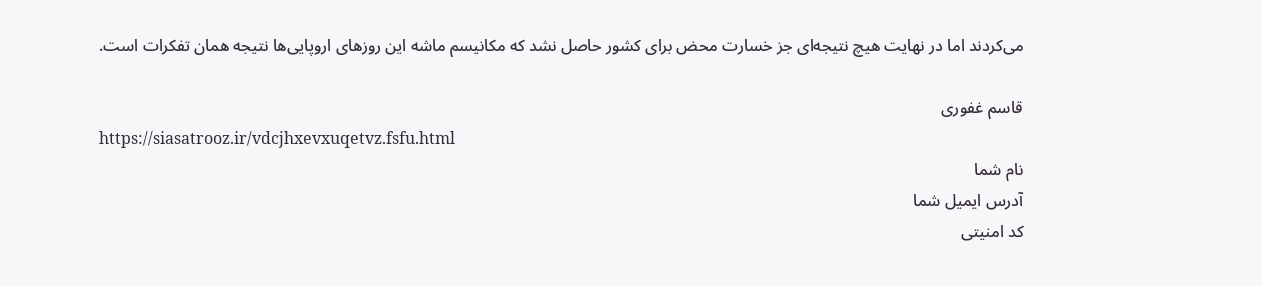می‌کردند اما در نهایت هیچ نتیجه‌ای جز خسارت محض برای کشور حاصل نشد که مکانیسم ماشه این روزهای اروپایی‌ها نتیجه همان تفکرات است.

قاسم غفوری
https://siasatrooz.ir/vdcjhxevxuqetvz.fsfu.html
نام شما
آدرس ايميل شما
کد امنيتی